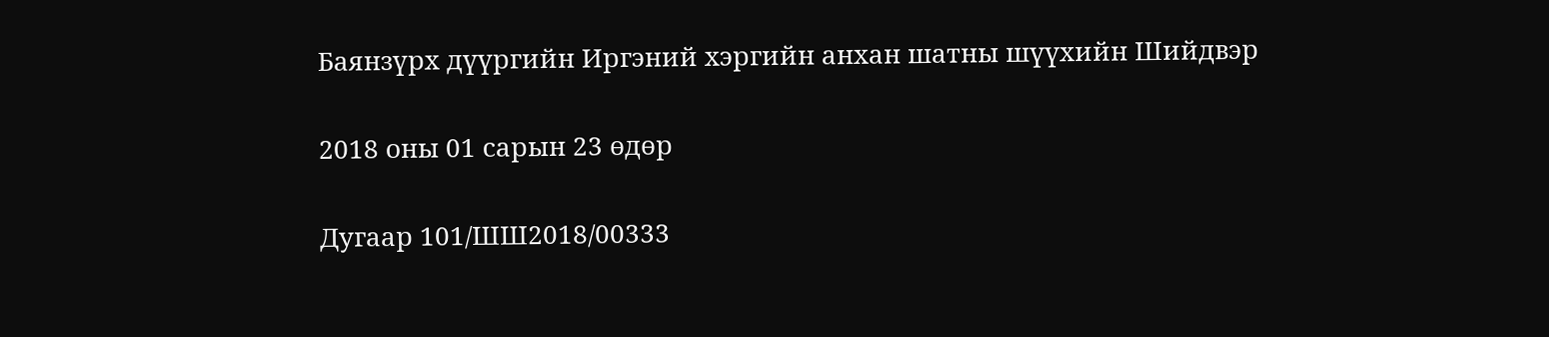Баянзүрх дүүргийн Иргэний хэргийн анхан шатны шүүхийн Шийдвэр

2018 оны 01 сарын 23 өдөр

Дугаар 101/ШШ2018/00333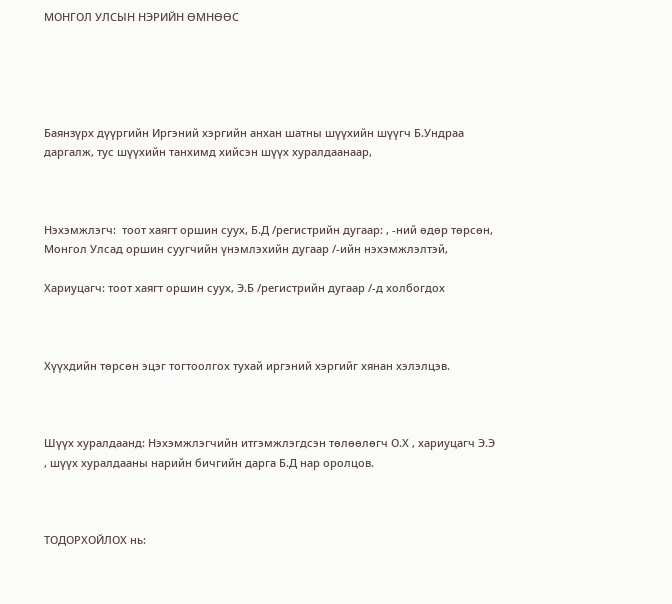МОНГОЛ УЛСЫН НЭРИЙН ӨМНӨӨС





Баянзүрх дүүргийн Иргэний хэргийн анхан шатны шүүхийн шүүгч Б.Ундраа даргалж, тус шүүхийн танхимд хийсэн шүүх хуралдаанаар,



Нэхэмжлэгч:  тоот хаягт оршин суух, Б.Д /регистрийн дугаар: , -ний өдөр төрсөн, Монгол Улсад оршин суугчийн үнэмлэхийн дугаар /-ийн нэхэмжлэлтэй,

Хариуцагч: тоот хаягт оршин суух, Э.Б /регистрийн дугаар /-д холбогдох



Хүүхдийн төрсөн эцэг тогтоолгох тухай иргэний хэргийг хянан хэлэлцэв.



Шүүх хуралдаанд: Нэхэмжлэгчийн итгэмжлэгдсэн төлөөлөгч О.Х , хариуцагч Э.Э , шүүх хуралдааны нарийн бичгийн дарга Б.Д нар оролцов.



ТОДОРХОЙЛОХ нь: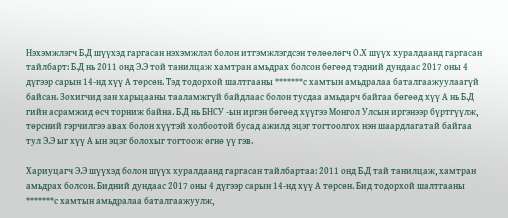Нэхэмжлэгч Б.Д шүүхэд гаргасан нэхэмжлэл болон итгэмжлэгдсэн төлөөлөгч О.Х шүүх хуралдаанд гаргасан тайлбарт: Б.Д нь 2011 онд Э.Э той танилцаж хамтран амьдрах болсон бөгөөд тэдний дундаас 2017 оны 4 дүгээр сарын 14-нд хүү А төрсөн. Тэд тодорхой шалтгааны *******с хамтын амьдралаа баталгаажуулаагүй байсан. Зохигчид зан харьцааны тааламжгүй байдлаас болон тусдаа амьдарч байгаа бөгөөд хүү А нь Б.Д гийн асрамжид өсч торниж байна. Б.Д нь БНСУ -ын иргэн бөгөөд хүүгээ Монгол Улсын иргэнээр бүртгүүлж, төрсний гэрчилгээ авах болон хүүтэй холбоотой бусад ажилд эцэг тогтоолгох нэн шаардлагатай байгаа тул Э.Э ыг хүү А ын эцэг болохыг тогтоож өгнө үү гэв.

Хариуцагч Э.Э шүүхэд болон шүүх хуралдаанд гаргасан тайлбартаа: 2011 онд Б.Д тай танилцаж, хамтран амьдрах болсон. Бидний дундаас 2017 оны 4 дүгээр сарын 14-нд хүү А төрсөн. Бид тодорхой шалтгааны *******с хамтын амьдралаа баталгаажуулж,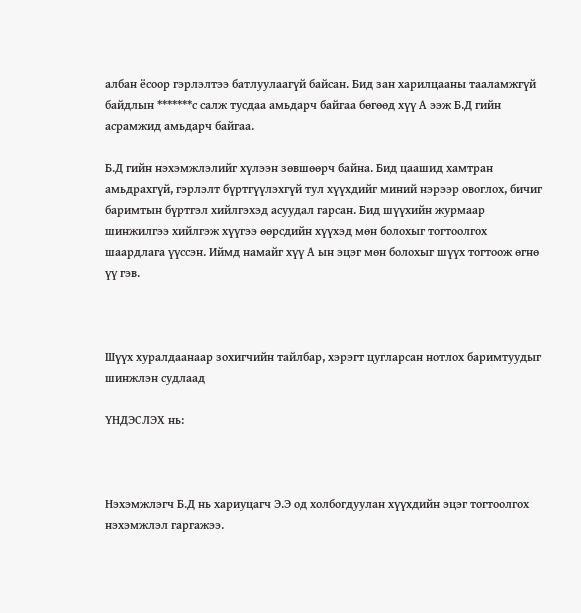албан ёсоор гэрлэлтээ батлуулаагүй байсан. Бид зан харилцааны тааламжгүй байдлын *******с салж тусдаа амьдарч байгаа бөгөөд хүү А ээж Б.Д гийн асрамжид амьдарч байгаа.

Б.Д гийн нэхэмжлэлийг хүлээн зөвшөөрч байна. Бид цаашид хамтран амьдрахгүй, гэрлэлт бүртгүүлэхгүй тул хүүхдийг миний нэрээр овоглох, бичиг баримтын бүртгэл хийлгэхэд асуудал гарсан. Бид шүүхийн журмаар шинжилгээ хийлгэж хүүгээ өөрсдийн хүүхэд мөн болохыг тогтоолгох шаардлага үүссэн. Иймд намайг хүү А ын эцэг мөн болохыг шүүх тогтоож өгнө үү гэв.



Шүүх хуралдаанаар зохигчийн тайлбар, хэрэгт цугларсан нотлох баримтуудыг шинжлэн судлаад

ҮНДЭСЛЭХ нь:



Нэхэмжлэгч Б.Д нь хариуцагч Э.Э од холбогдуулан хүүхдийн эцэг тогтоолгох нэхэмжлэл гаргажээ.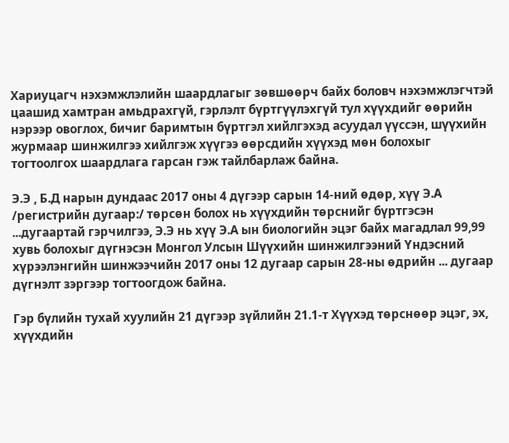Хариуцагч нэхэмжлэлийн шаардлагыг зөвшөөрч байх боловч нэхэмжлэгчтэй цаашид хамтран амьдрахгүй, гэрлэлт бүртгүүлэхгүй тул хүүхдийг өөрийн нэрээр овоглох, бичиг баримтын бүртгэл хийлгэхэд асуудал үүссэн, шүүхийн журмаар шинжилгээ хийлгэж хүүгээ өөрсдийн хүүхэд мөн болохыг тогтоолгох шаардлага гарсан гэж тайлбарлаж байна.

Э.Э , Б.Д нарын дундаас 2017 оны 4 дүгээр сарын 14-ний өдөр, хүү Э.А /регистрийн дугаар:/ төрсөн болох нь хүүхдийн төрснийг бүртгэсэн ...дугаартай гэрчилгээ, Э.Э нь хүү Э.А ын биологийн эцэг байх магадлал 99,99 хувь болохыг дүгнэсэн Монгол Улсын Шүүхийн шинжилгээний Үндэсний хүрээлэнгийн шинжээчийн 2017 оны 12 дугаар сарын 28-ны өдрийн ... дугаар дүгнэлт зэргээр тогтоогдож байна.

Гэр бүлийн тухай хуулийн 21 дүгээр зүйлийн 21.1-т Хүүхэд төрснөөр эцэг, эх, хүүхдийн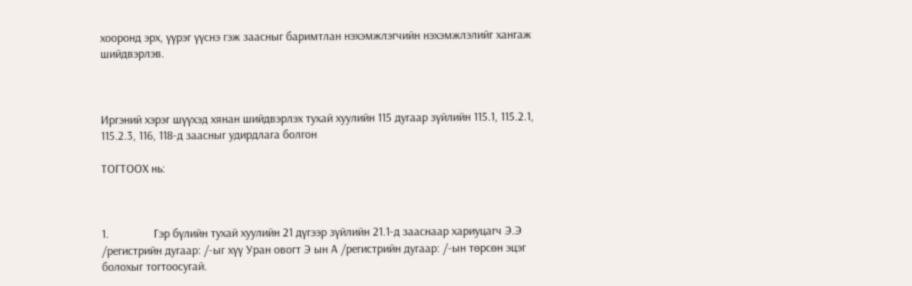хооронд эрх, үүрэг үүснэ гэж заасныг баримтлан нэхэмжлэгчийн нэхэмжлэлийг хангаж шийдвэрлэв.



Иргэний хэрэг шүүхэд хянан шийдвэрлэх тухай хуулийн 115 дугаар зүйлийн 115.1, 115.2.1, 115.2.3, 116, 118-д заасныг удирдлага болгон

ТОГТООХ нь:



1.               Гэр бүлийн тухай хуулийн 21 дүгээр зүйлийн 21.1-д зааснаар хариуцагч Э.Э /регистрийн дугаар: /-ыг хүү Уран овогт Э ын А /регистрийн дугаар: /-ын төрсөн эцэг болохыг тогтоосугай.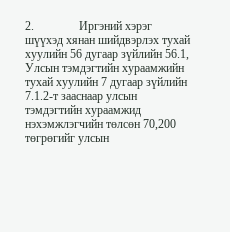2.               Иргэний хэрэг шүүхэд хянан шийдвэрлэх тухай хуулийн 56 дугаар зүйлийн 56.1, Улсын тэмдэгтийн хураамжийн тухай хуулийн 7 дугаар зүйлийн 7.1.2-т зааснаар улсын тэмдэгтийн хураамжид нэхэмжлэгчийн төлсөн 70,200 төгрөгийг улсын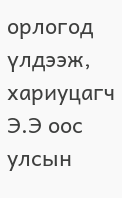орлогод үлдээж, хариуцагч Э.Э оос улсын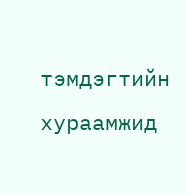тэмдэгтийн хураамжид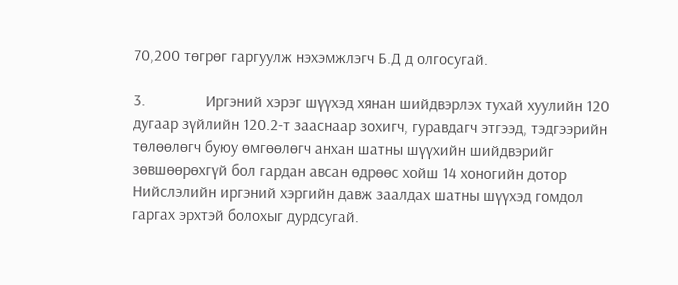70,200 төгрөг гаргуулж нэхэмжлэгч Б.Д д олгосугай.

3.               Иргэний хэрэг шүүхэд хянан шийдвэрлэх тухай хуулийн 120 дугаар зүйлийн 120.2-т зааснаар зохигч, гуравдагч этгээд, тэдгээрийн төлөөлөгч буюу өмгөөлөгч анхан шатны шүүхийн шийдвэрийг зөвшөөрөхгүй бол гардан авсан өдрөөс хойш 14 хоногийн дотор Нийслэлийн иргэний хэргийн давж заалдах шатны шүүхэд гомдол гаргах эрхтэй болохыг дурдсугай.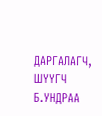ДАРГАЛАГЧ, ШҮҮГЧ Б.УНДРАА